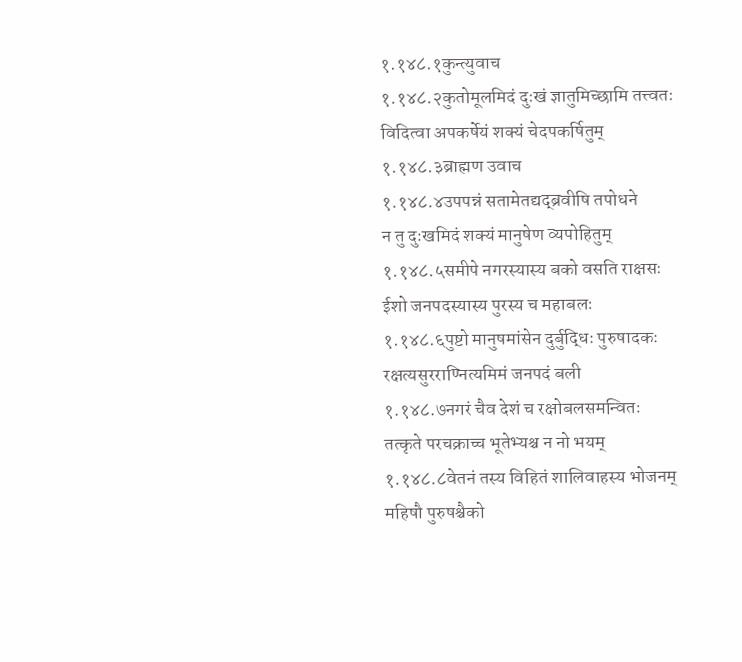१.१४८.१कुन्त्युवाच
१.१४८.२कुतोमूलमिदं दुःखं ज्ञातुमिच्छामि तत्त्वतः
विदित्वा अपकर्षेयं शक्यं चेदपकर्षितुम्
१.१४८.३ब्राह्मण उवाच
१.१४८.४उपपन्नं सतामेतद्यद्ब्रवीषि तपोधने
न तु दुःखमिदं शक्यं मानुषेण व्यपोहितुम्
१.१४८.५समीपे नगरस्यास्य बको वसति राक्षसः
ईशो जनपदस्यास्य पुरस्य च महाबलः
१.१४८.६पुष्टो मानुषमांसेन दुर्बुद्धिः पुरुषादकः
रक्षत्यसुरराण्नित्यमिमं जनपदं बली
१.१४८.७नगरं चैव देशं च रक्षोबलसमन्वितः
तत्कृते परचक्राच्च भूतेभ्यश्च न नो भयम्
१.१४८.८वेतनं तस्य विहितं शालिवाहस्य भोजनम्
महिषौ पुरुषश्चैको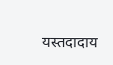यस्तदादाय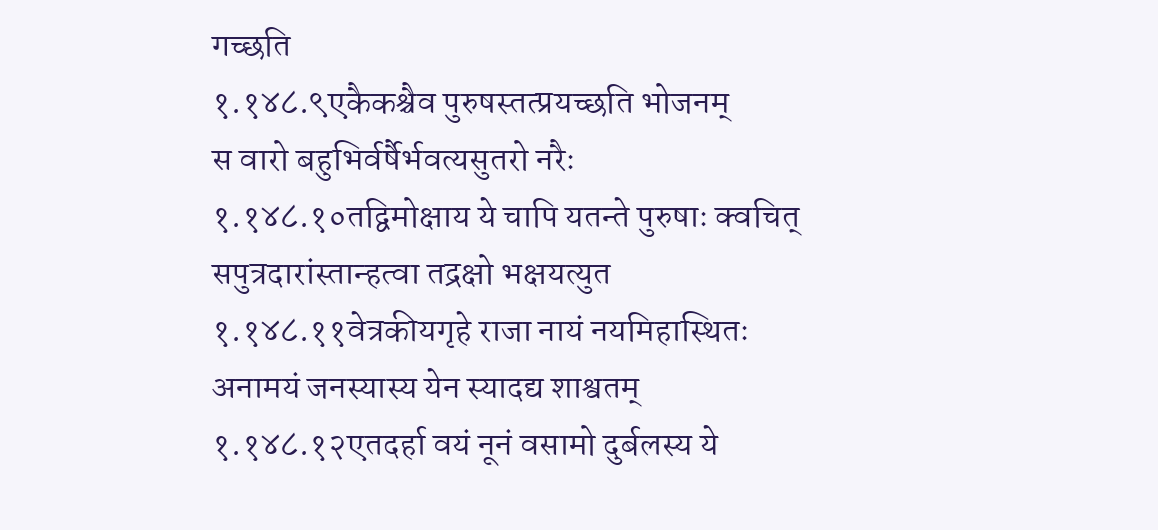गच्छति
१.१४८.९एकैकश्चैव पुरुषस्तत्प्रयच्छति भोजनम्
स वारो बहुभिर्वर्षैर्भवत्यसुतरो नरैः
१.१४८.१०तद्विमोक्षाय ये चापि यतन्ते पुरुषाः क्वचित्
सपुत्रदारांस्तान्हत्वा तद्रक्षो भक्षयत्युत
१.१४८.११वेत्रकीयगृहे राजा नायं नयमिहास्थितः
अनामयं जनस्यास्य येन स्यादद्य शाश्वतम्
१.१४८.१२एतदर्हा वयं नूनं वसामो दुर्बलस्य ये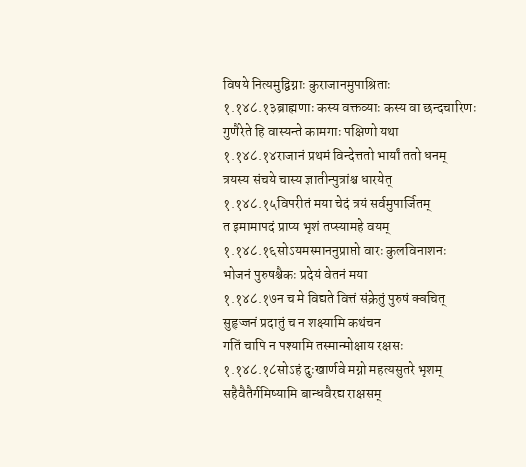विषये नित्यमुद्विग्नाः कुराजानमुपाश्रिताः
१.१४८.१३ब्राह्मणाः कस्य वक्तव्याः कस्य वा छन्दचारिणः
गुणैरेते हि वास्यन्ते कामगाः पक्षिणो यथा
१.१४८.१४राजानं प्रथमं विन्देत्ततो भार्यां ततो धनम्
त्रयस्य संचये चास्य ज्ञातीन्पुत्रांश्च धारयेत्
१.१४८.१५विपरीतं मया चेदं त्रयं सर्वमुपार्जितम्
त इमामापदं प्राप्य भृशं तप्स्यामहे वयम्
१.१४८.१६सोऽयमस्माननुप्राप्तो वारः कुलविनाशनः
भोजनं पुरुषश्चैकः प्रदेयं वेतनं मया
१.१४८.१७न च मे विद्यते वित्तं संक्रेतुं पुरुषं क्वचित्
सुहृज्जनं प्रदातुं च न शक्ष्यामि कथंचन
गतिं चापि न पश्यामि तस्मान्मोक्षाय रक्षसः
१.१४८.१८सोऽहं दुःखार्णवे मग्नो महत्यसुतरे भृशम्
सहैवैतैर्गमिष्यामि बान्धवैरद्य राक्षसम्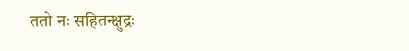ततो नः सहितन्क्षुद्रः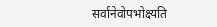सर्वानेवोपभोक्ष्यति